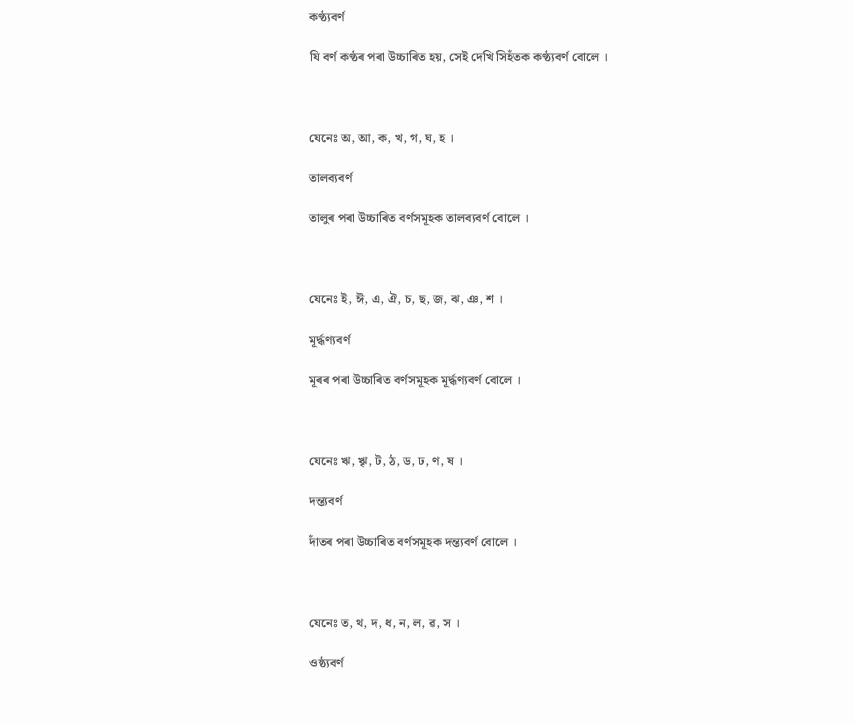কণ্ঠ্যবৰ্ণ

যি বৰ্ণ কণ্ঠৰ পৰা উচ্চাৰিত হয়, সেই দেখি সিহঁতক কণ্ঠ্যবৰ্ণ বোলে ।



যেনেঃ অ, আ, ক, খ, গ, ঘ, হ ।

তালব্যবৰ্ণ

তালুৰ পৰা উচ্চাৰিত বৰ্ণসমূহক তালব্যবৰ্ণ বোলে ।



যেনেঃ ই, ঈ, এ, ঐ, চ, ছ, জ, ঝ, ঞ, শ ।

মূৰ্দ্ধণ্যবৰ্ণ

মূৰৰ পৰা উচ্চাৰিত বৰ্ণসমূহক মূৰ্দ্ধণ্যবৰ্ণ বোলে ।



যেনেঃ ঋ, ৠ, ট, ঠ, ড, ঢ, ণ, ষ ।

দন্ত্যবৰ্ণ

দাঁতৰ পৰা উচ্চাৰিত বৰ্ণসমূহক দন্ত্যবৰ্ণ বোলে ।



যেনেঃ ত, থ, দ, ধ, ন, ল, ৱ, স ।

ওষ্ঠ্যবৰ্ণ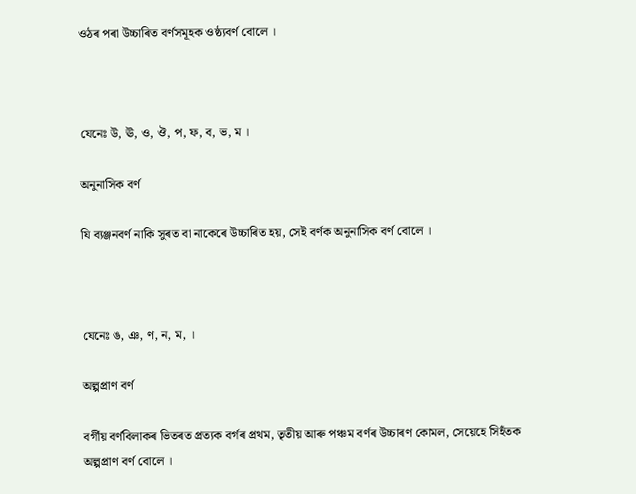ওঠৰ পৰা উচ্চাৰিত বৰ্ণসমূহক ওষ্ঠ্যবৰ্ণ বোলে ।



যেনেঃ উ, ঊ, ও, ঔ, প, ফ, ব, ভ, ম ।

অনুনাসিক বৰ্ণ

যি ব্যঞ্জনবৰ্ণ নাকি সুৰত বা নাকেৰে উচ্চাৰিত হয়, সেই বৰ্ণক অনুনাসিক বৰ্ণ বোলে ।



যেনেঃ ঙ, ঞ, ণ, ন, ম, ।

অল্পপ্ৰাণ বৰ্ণ

বৰ্গীয় বৰ্ণবিলাকৰ ভিতৰত প্ৰত্যক বৰ্গৰ প্ৰথম, তৃতীয় আৰু পঞ্চম বৰ্ণৰ উচ্চাৰণ কোমল, সেয়েহে সিহঁতক অল্পপ্ৰাণ বৰ্ণ বোলে ।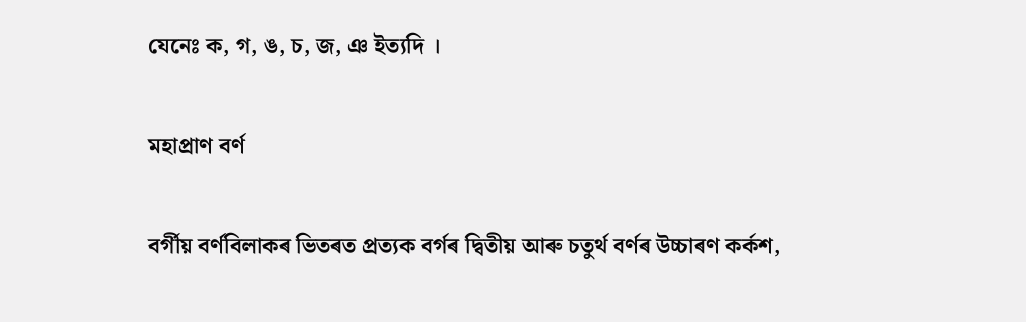যেনেঃ ক, গ, ঙ, চ, জ, ঞ ইত্যদি ।

মহাপ্ৰাণ বৰ্ণ

বৰ্গীয় বৰ্ণবিলাকৰ ভিতৰত প্ৰত্যক বৰ্গৰ দ্বিতীয় আৰু চতুৰ্থ বৰ্ণৰ উচ্চাৰণ কৰ্কশ,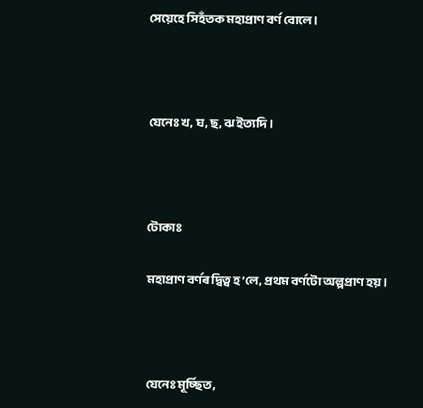সেয়েহে সিহঁতক মহাপ্ৰাণ বৰ্ণ বোলে ।



যেনেঃ খ, ঘ, ছ, ঝ ইত্যদি ।



টোকাঃ

মহাপ্ৰাণ বৰ্ণৰ দ্বিত্ব হ’লে, প্ৰথম বৰ্ণটো অল্পপ্ৰাণ হয় ।



যেনেঃ মূৰ্চ্ছিত,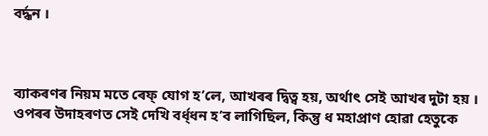বৰ্দ্ধন ।



ব্যাকৰণৰ নিয়ম মতে ৰেফ্ যোগ হ’লে, আখৰৰ দ্বিত্ব হয়, অৰ্থাৎ সেই আখৰ দুটা হয় । ওপৰৰ উদাহৰণত সেই দেখি বৰ্ধ্ধন হ’ব লাগিছিল, কিন্তু ধ মহাপ্ৰাণ হোৱা হেতুকে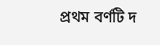প্ৰথম বৰ্ণটি দ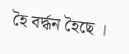হৈ বৰ্দ্ধন হৈছে ।